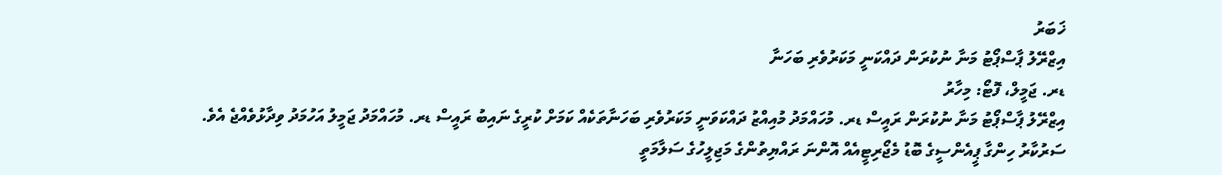ޚަބަރު
އިޒްރޭލު ޕާސްޕޯޓު މަނާ ނުކުރަން ދައްކަނީ މަކަރުވެރި ބަހަނާ
ޑރ. ޖަމީލް، ފޮޓޯ: މިހާރު
އިޒްރޭލު ޕާސްޕޯޓު މަނާ ނުކުރަން ރައީސް ޑރ. މުހައްމަދު މުއިއްޒު ދައްކަވަނީ މަކަރުވެރި ބަހަނާތަކެއް ކަމަށް ކުރީގެ ނައިބު ރައީސް ޑރ. މުހައްމަދު ޖަމީލު އަހުމަދު ވިދާޅުވެއްޖެ އެވެ.
ސަރުކާރު ހިންގާ ޕީއެންސީގެ ބޮޑު މެޖޯރިޓީއެއް އޮންނަ ރައްޔިތުންގެ މަޖިލީހުގެ ސަލާމަތީ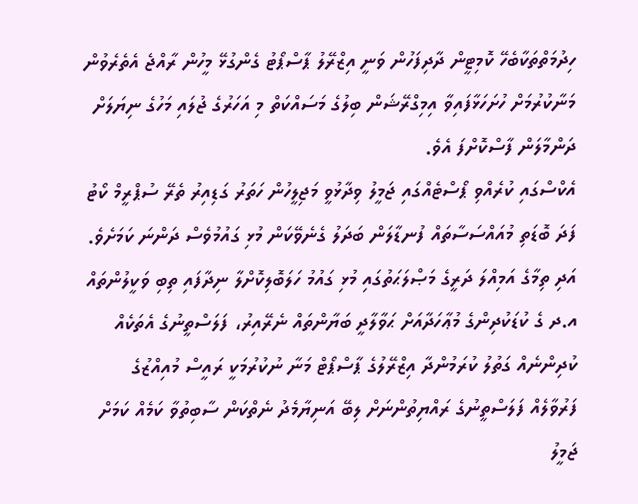ހިދުމަތްތަކާބެހޭ ކޮމިޓީން ދާދިފަހުން ވަނީ އިޒްރޭލު ޕާސްޕޯޓު ގެންގުޅޭ މީހުން ރާއްޖެ އެތެރެވުން މަނާކުރުމަށް ހުށަހަޅާފައިވާ އިމިގްރޭޝަން ބިލުގެ މަސައްކަތް މި އަހަރުގެ ޖުލައި މަހުގެ ނިޔަލަށް ދަންމާލަން ފާސްކޮށްފަ އެވެ.
އެކްސްގައި ކުރެއްވި ޕޯސްޓެއްގައި ޖަމީލު ވިދާޅުވީ މަޖިލީހުން ހަތަރު ގަޑިއިރު ތެރޭ ސުޕްރީމް ކޯޓު ފަދަ ބޮޑަތި މުއައްސަސާތައް ފުނޑާލަން ބަދަލު ގެނެވޭކަން މުޅި ގައުމުވެސް ދަންނަ ކަމަށެވެ. އަދި ތިމާގެ އަމިއްލަ ދަރީގެ މަޞްލަޙަތުގައި މުޅި ގައުމު ހަލަބޮލިކޮށްލާ ނިދާފައި ތިބި ވަކީލުންތައް އ.ދ ގެ ކުޑަކުދިންގެ މުޢާހަދާއަށް ޙަވާލާދީ ބަޔާންތައް ނެރޭއިރު، ފަލަސްތީނުގެ އެތަކެއް ކުދިންނެއް ގަތުލު ކުރަމުންދާ އިޒްރޭލުގެ ޕާސްޕޯޓް މަނާ ނުކުރުމަކީ ރައީސް މުއިއްޒުގެ ފަރުވާލެއް ފަލަސްތީނުގެ ރައްޔިތުންނަށް ލިބޭ އަނިޔާމެދު ނެތްކަން ސާބިތުވާ ކަމެއް ކަމަށް ޖަމީލު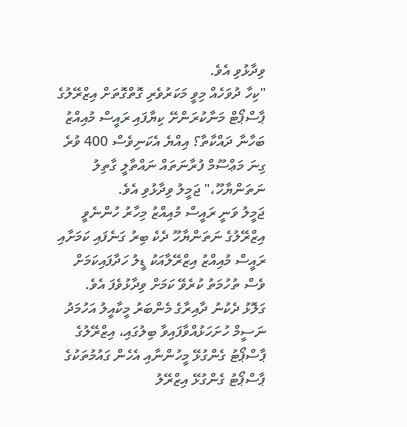ވިދާޅުވި އެވެ.
"ކިހާ ދުވަހެއް މިވީ މަކަރުވެރި ގޮތްގޮތަށް އިޒްރޭލުގެ ޕާސްޕޯޓް މަނާކުރަންށޭ ކިޔާފައި ރައީސް މުއިއްޒު ބަހާނާ ދައްކާތާ؟ އިއްޔެ އެކަނިވެސް 400 ވުރެ ގިނަ މަޢްސޫމް ފުރާނަތައް ނައްތާލީ ގާތިލު ނަތަންޔާހޫ،" ޖަމީލު ވިދާޅުވި އެވެ.
ޖަމީލު ވަނީ ރައީސް މުއިއްޒު މިހާރު ހުންނެވީ އިޒްރޭލުގެ ނަތަންޔާހޫ ދެކެ ބިރު ގަނެފައި ކަމަށާއި ރައީސް މުއިއްޒު އިޒްރޭލާއަކު ޑީލު ހަދާފައިކަމަށް ވެސް ތުހުމަތު ކުރެވޭ ކަމަށް ވިދާޅުވެފަ އެވެ.
ގަލޮޅު ދެކުނު ދާއިރާގެ މެންބަރު މީކާއީލު އަހުމަދު ނަސީމް ހުށަހަޅުއްވާފައިވާ ބިލުގައި، އިޒްރޭލުގެ ޕާސްޕޯޓު ގެންގުޅޭ މީހުންނާއި އެހެން ގައުމުތަކުގެ ޕާސްޕޯޓު ގެންގުޅޭ އިޒްރޭލު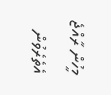މީހުން ރާއްޖެ އެތެރެވުން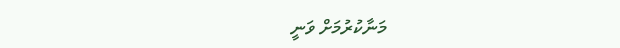މަނާކުރުމަށް ވަނީ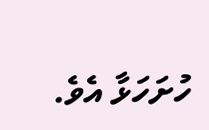ހުށަހަޅާ އެވެ.